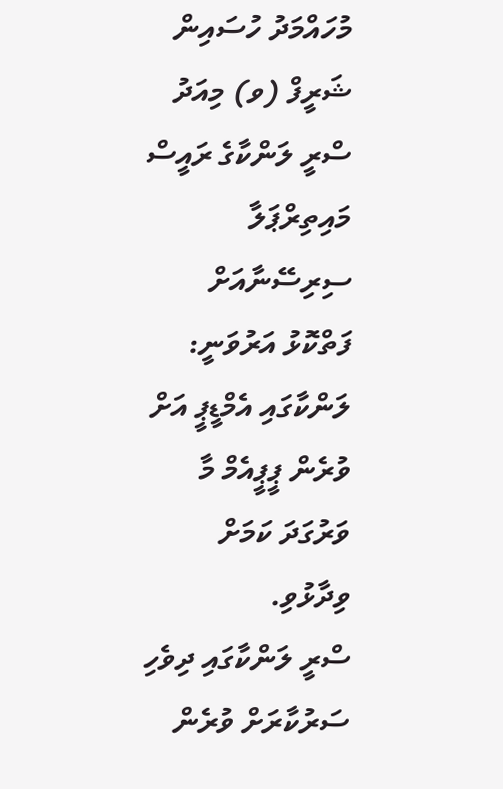މުހައްމަދު ހުސައިން ޝަރީފް (ވ) މިއަދު ސްރީ ލަންކާގެ ރައީސް މައިތިރްޕަލާ ސިރިސޭނާއަށް ފަތްކޮޅު އަރުވަނީ: ލަންކާގައި އެމްޑީޕީ އަށް ވުރެން ޕީޕީއެމް މާ ވަރުގަދަ ކަމަށް ވިދާޅުވި.
ސްރީ ލަންކާގައި ދިވެހި ސަރުކާރަށް ވުރެން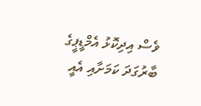ވެސް އިދިކޮޅު އެމްޑީޕީގެ ބާރުގަދަ ކަމަށާއި އެއީ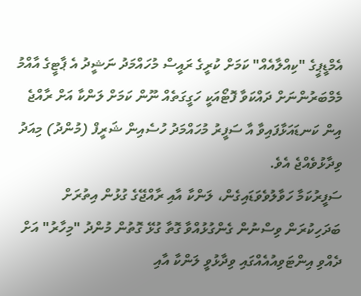އެމްޑީޕީގެ "ކިއްލާއެއް" ކަމަށް ކުރީގެ ރައީސް މުހައްމަދު ނަޝީދު އެ ޕާޓީގެ އާއްމު މެމްބަރުންނަށް ދައްކަވާ ފޮޓޯއަކީ ހަގީގަތެއް ނޫން ކަމަށް ލަންކާ އަށް ރާއްޖެ އިން ކަނޑައަޅާފައިވާ އާ ސަފީރު މުހައްމަދު ހުސެއިން ޝަރީފް (މުންދު) މިއަދު ވިދާޅުވެއްޖެ އެވެ.
ސަފީރުކަމާ ހަވާލުވެވަޑައިގެން، ލަންކާ އާއި ރާއްޖޭގެ ގުޅުން އިތުރަށް ބަދަހިކުރަން ވިސްނުން ގެންގުޅުއްވާ ގޮތާ ގުޅޭ ގޮތުން މުންދު "މިހާރު" އަށް ދެއްވި އިންޓަވިއުއެއްގައި ވިދާޅުވީ ލަންކާ އާއި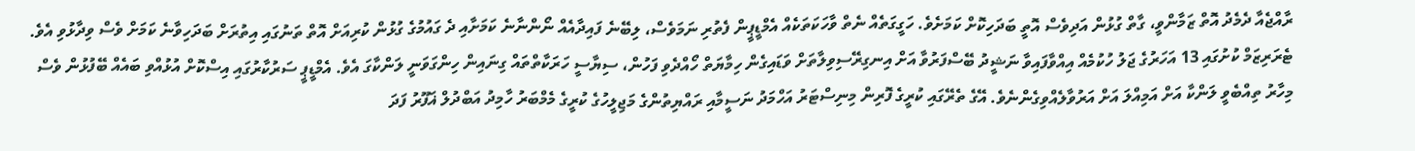ރާއްޖެއާ ދެމެދު އޮތް ޒަމާންވީ، ގާތް ގުޅުން އަދިވެސް އޮތީ ބަދަހިކޮށް ކަމަށެވެ. ހަގީގަތެއް ނެތް ވާހަކަތަކެއް އެމްޑީޕީން ފެތުރި ނަމަވެސް، ލިބޭނެ ފައިދާއެއް ނޯންނާނެ ކަމަށާއި ދެ ގައުމުގެ ގުޅުން ކުރިއަށް އޮތް ތަނުގައި އިތުރަށް ބަދަހިވާނެ ކަމަށް ވެސް ވިދާޅުވި އެވެ.
ޓެރަރިޒަމް ކުށުގައި 13 އަހަރުގެ ޖަލު ހުކުމެއް އިއްވާފައިވާ ނަޝީދު ބޭސްފަރުވާ އަށް އިނގިރޭސިވިލާތަށް ވަޑައިގެން ހިމާޔަތް ހޯއްދެވި ފަހުން، ސިޔާސީ ހަރަކާތްތައް ގިނައިން ހިންގަވަނީ ލަންކާގަ އެވެ. އެމްޑީޕީ ސަރުކާރުގައި އިސްކޮށް އުޅުއްވި ބައެއް ބޭފުޅުން ވެސް މިހާރު ތިއްބެވީ ލަންކާ އަށް އަމިއްލަ އަށް އަރުވާލެއްވިގެންނެވެ. އޭގެ ތެރޭގައި ކުރީގެ ފޮރިން މިނިސްޓަރު އަހްމަދު ނަސީމާއި ރައްޔިތުންގެ މަޖިލީހުގެ ކުރީގެ މެމްބަރު ހާމިދު އަބްދުލް ޣަފޫރު ފަދަ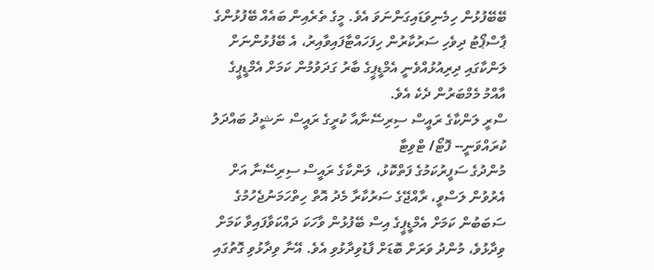ބޭބޭފުޅުން ހިމެނިވަޑައިގަންނަވަ އެވެ. މީގެ ތެރެއިން ބައެއް ބޭފުޅުންގެ ޕާސްޕޯޓު ދިވެހި ސަރުކާރުން ހިފަހައްޓާފައިވާއިރު، އެ ބޭފުޅުންނަށް ލަންކާގައި ދިރިއުޅުއްވެނީ އެމްޑީޕީގެ ބާރު ގަދަވުމުން ކަމަށް އެމްޑީޕީގެ އާއްމު މެމްބަރުން ދެކެ އެވެ.
ސްރީ ލަންކާގެ ރައީސް ސިރިސޭނާއާ ކުރީގެ ރައީސް ނަޝީދު ބައްދަލު ކުރައްވަނީ-- ފޮޓޯ/ ޓްވިޓާ
މުންދުގެ ސަފީރުކަމުގެ ފަތްކޮޅު، ލަންކާގެ ރައީސް ސިރިސޭނާ އަށް އެރުވުން ލަސްވީ، ރާއްޖޭގެ ސަރުކާރާ މެދު އޮތް ހިތްހަމަނުޖެހުމުގެ ސަބަބުން ކަމަށް އެމްޑީޕީގެ އިސް ބޭފުޅުން ވާހަކަ ދައްކަވާފައިވާ ކަމަށް ވިދާޅުވެ، މުންދު ވަރަށް ބޮޑަށް ފާޑުވިދާޅުވި އެވެ. އޭނާ ވިދާޅުވި ގޮތުގައި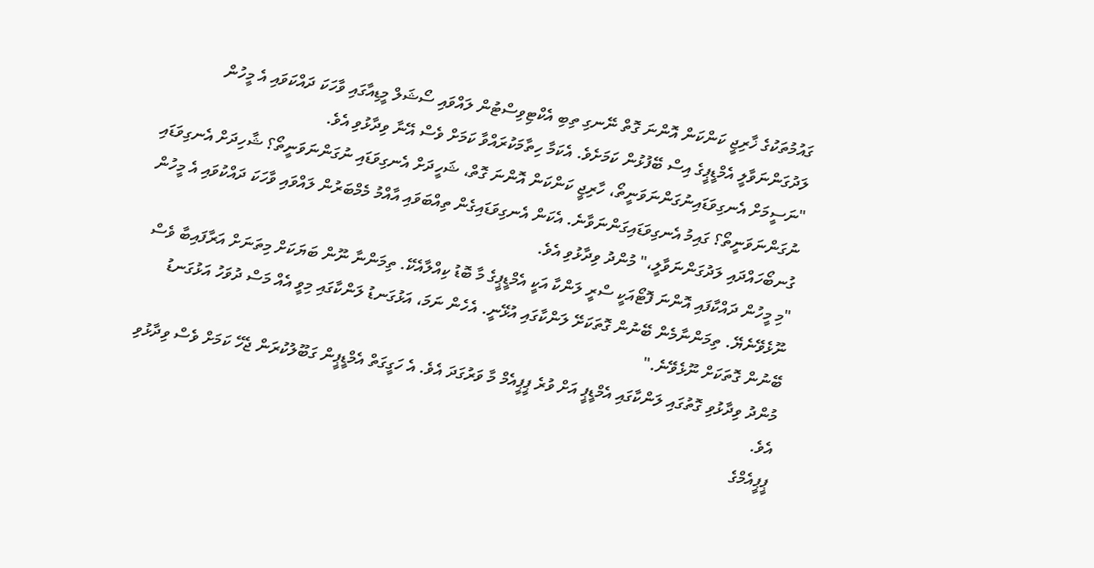ގައުމުތަކުގެ ޚާރިޖީ ކަންކަން އޮންނަ ގޮތް ނޭނގި ތިބި އެކްޓިވިސްޓުން ލައްވައި ސޯޝަލް މީޑިއާގައި ވާހަކަ ދައްކަވައި އެ މީހުން ލަދުގަންނަވާލީ އެމްޑީޕީގެ އިސް ބޭފުޅުން ކަމަށެވެ. އެކަމާ ހިތާމަކުރައްވާ ކަމަށް ވެސް އޭނާ ވިދާޅުވި އެވެ.
"ނަސީމަށް އެނގިވަޑައިނުގަންނަވަނީތޯ، ހާރިޖީ ކަންކަން އޮންނަ ގޮތް، ޝަހީދަށް އެނގިވަޑައި ނުގަންނަވަނީތޯ؟ ޝާހިދަށް އެނގިވަޑައި ނުގަންނަވަނީތޯ؟ ގައިމު އެނގިވަޑައިގަންނަވާނެ. އެކަން އެނގިވަޑައިގެން ތިއްބަވައި އާއްމު މެމްބަރުން ލައްވައި ވާހަކަ ދައްކުވައި އެ މީހުން ގުނބޯހައްދައި ލަދުގަންނަވާލީ،" މުންދު ވިދާޅުވި އެވެ.
"މި މީހުން ދައްކާފައި އޮންނަ ފޮޓޯއަކީ ސްރީ ލަންކާ އަކީ އެމްޑީޕީގެ މާ ބޮޑު ކިއްލާއެކޭ. ތިމަންނާ ނޫން ބަޔަކަށް މިތަނަށް އަރާފައިބާ ވެސް ނޫޅެވޭނެޔޭ. ތިމަންނާމެން ބޭނުން ގޮތަކަށޭ ލަންކާގައި އުޅޭނީ. އެހެން ނަމަ، އަޅުގަނޑު ލަންކާގައި މިވީ އެއް މަސް ދުވަހު އަޅުގަނޑު ބޭނުން ގޮތަކަށް ނޫޅެވޭނެ."
މުންދު ވިދާޅުވި ގޮތުގައި ލަންކާގައި އެމްޑީޕީ އަށް ވުރެ ޕީޕީއެމް މާ ވަރުގަދަ އެވެ. އެ ހަގީގަތް އެމްޑީޕީން ގަބޫލުކުރަން ޖެހޭ ކަމަށް ވެސް ވިދާޅުވި އެވެ.
ޕީޕީއެމްގެ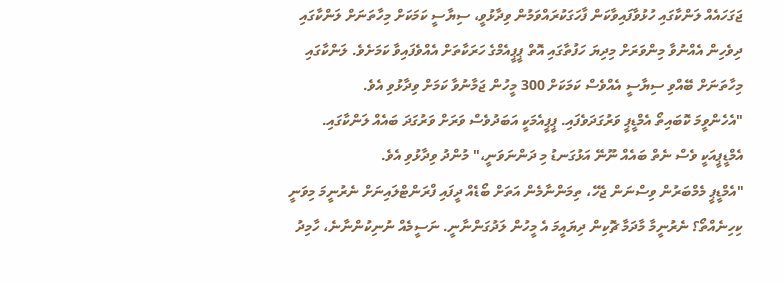ޖަގަހައެއް ލަންކާގައި ހުޅުވާފައިވާކަން ފާހަގަކުރައްވަމުން ވިދާޅުވީ، ސިޔާސީ ކަމަކަށް މިހާތަނަށް ލަންކާގައި ދިވެހިން އެއްނުވާ މިންވަރަށް މިދިޔަ ހަފުތާގައި އޮތް ޕީޕީއެމްގެ ހަރަކާތަށް އެއްވެފައިވާ ކަމަށެވެ. ލަންކާގައި މިހާތަނަށް ބޭއްވި ސިޔާސީ އެއްވެސް ކަމަކަށް 300 މީހުން ޖަމާނުވާ ކަމަށް ވިދާޅުވި އެވެ.
"އެހެންވީމަ ކޮބައިތޯ އެމްޑީޕީ ވަރުގަދަވެފައި. ޕީޕީއެމަކީ އަބަދުވެސް ވަރަށް ވަރުގަދަ ބައެއް ލަންކާގައި. އެމްޑީޕީއަކީ ވެސް ނެތް ބައެއް ނޫނޭ އަޅުގަނޑު މި ދަންނަވަނީ،" މުންދު ވިދާޅުވި އެވެ.
"އެމްޑީޕީ މެމްބަރުން ވިސްނަން ޖެހޭ، ތިމަންނާމެން އަތަށް ބޯޑެއް ދީފައި ފްރަންޓްލައިނަށް ނެރުނީމަ މިވަނީ ކިހިނެއްތޯ؟ ނެރުނީމާ މާދަމާ ޗޮކިން ދިޔައީމަ އެ މީހުން ލަދުގަންނާނީ. ނަސީމެއް ނުނިކުންނާނެ، ހާމިދު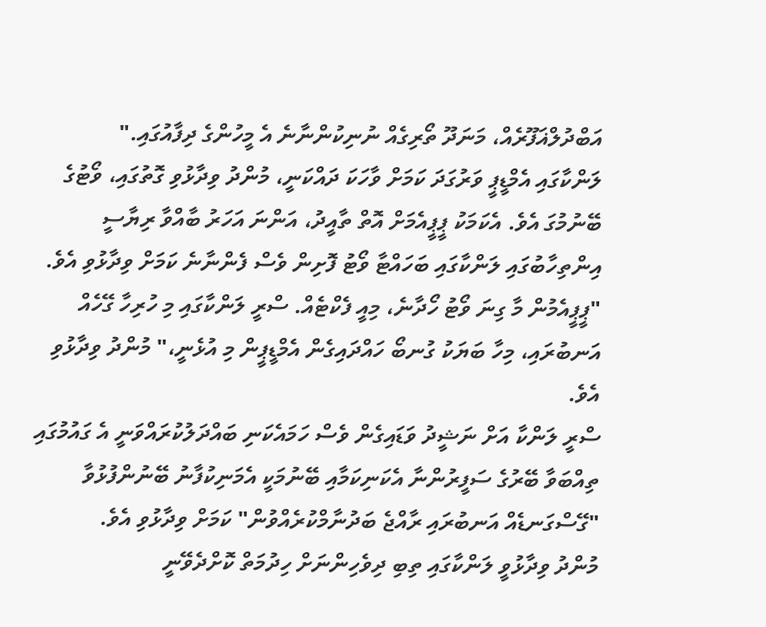އަބްދުލްޣަފޫރެއް، މަނަދޫ ތޯރިގެއް ނުނިކުންނާނެ އެ މީހުންގެ ދިފާއުގައި."
ލަންކާގައި އެމްޑީޕީ ވަރުގަދަ ކަމަށް ވާހަކަ ދައްކަނީ، މުންދު ވިދާޅުވި ގޮތުގައި، ވޯޓުގެ ބޭނުމުގަ އެވެ. އެކަމަކު ޕީޕީއެމަށް އޮތް ތާއީދު، އަންނަ އަހަރު ބާއްވާ ރިޔާސީ އިންތިހާބުގައި ލަންކާގައި ބަހައްޓާ ވޯޓު ފޮށިން ވެސް ފެންނާނެ ކަމަށް ވިދާޅުވި އެވެ.
"ޕީޕީއެމުން މާ ގިނަ ވޯޓު ހޯދާނެ، މިއީ ފެކްޓެއް. ސްރީ ލަންކާގައި މި ހުރިހާ ގޭހެއް އަނބުރައި، މިހާ ބަޔަކު ގުނބޯ ހައްދައިގެން އެމްޑީޕީން މި އުޅެނީ،" މުންދު ވިދާޅުވި އެވެ.
ސްރީ ލަންކާ އަށް ނަޝީދު ވަޑައިގެން ވެސް ހަމައެކަނި ބައްދަލުކުރައްވަނީ އެ ގައުމުގައި ތިއްބަވާ ބޭރުގެ ސަފީރުންނާ އެކަނިކަމާއި ބޭނުމަކީ އެމަނިކުފާނު ބޭނުންފުޅުވާ "ގޭސްގަނޑެއް އަނބުރައި ރާއްޖެ ބަދުނާމްކުރެއްވުން" ކަމަށް ވިދާޅުވި އެވެ.
މުންދު ވިދާޅުވީ ލަންކާގައި ތިބި ދިވެހިންނަށް ހިދުމަތް ކޮށްދެވޭނީ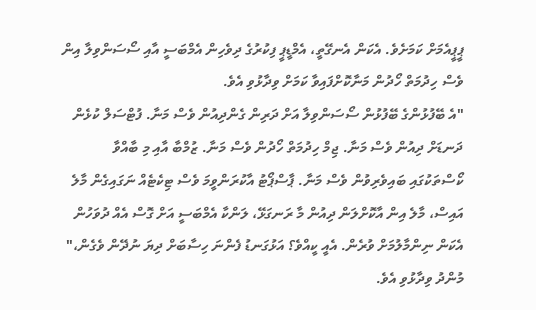ޕީޕީއެމަށް ކަމަށެވެ. އެކަން އެނގޭތީ، އެމްޑީޕީ ފިކުރުގެ ދިވެހިން އެމްބަސީ އާއި ސޯސަންވިލާ އިން ވެސް ހިދުމަތް ހޯދުން މަނާކޮށްފައިވާ ކަމަށް ވިދާޅުވި އެވެ.
"އެ ބޭފުޅުންގެ ބޭފުޅުން ސޯސަންވިލާ އަށް ދަރިން ގެންދިއުން ވެސް މަނާ. ފުޓްސަލް ކުޅެން ދަނޑަށް ދިއުން ވެސް މަނާ. ޖިމް ހިދުމަތް ހޯދުން ވެސް މަނާ. ޒުމްބާ އާއި މި ބާއްވާ ކޯސްތަކުގައި ބައިވެރިވުން ވެސް މަނާ. ޕާސްޕޯޓު އާކުރަންވީމަ ވެސް ޓިކެޓެއް ނަގައިގެން މާލެ އައިސް، މާލެ އިން އާކޮށްލަން ދިއުން މާ ރަނގަޅޭ، ލަންކާ އެމްބަސީ އަށް ގޮސް އެއް ދުވަހުން އެކަން ނިންމާލުމަށް ވުރެން. އެއީ ކީއްވެ؟ އަޅުގަނޑު ފެންނަ ހިސާބަށް ދިޔަ ނުދޭން ވެގެން،" މުންދު ވިދާޅުވި އެވެ.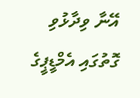އޭނާ ވިދާޅުވި ގޮތުގައި އެމްޑީޕީގެ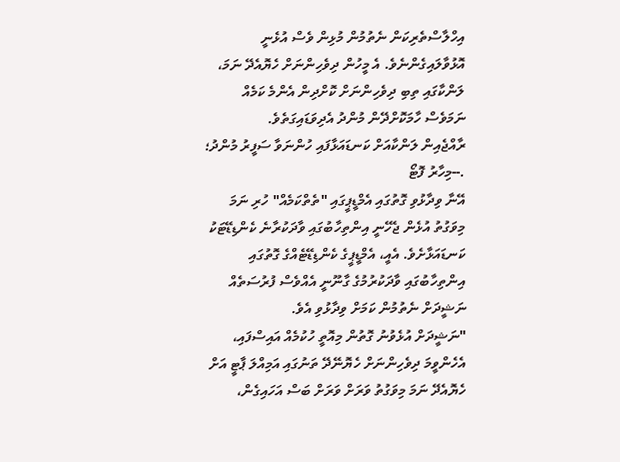އިހްލާސްތެރިކަން ނެތުމުން މުޅިން ވެސް އުޅެނީ އޮޅުވާލައިގެންނެވެ. އެ މީހުން ދިވެހިންނަށް ހެޔޮއެދޭ ނަމަ، ލަންކާގައި ތިބި ދިވެހިންނަށް ކޮށްދިން އެންމެ ކަމެއް ނަމަވެސް ހާމަކޮށްދޭން މުންދު އެދިވަޑައިގަތެވެ.
ރާއްޖެއިން ލަންކާއަށް ކަނޑައަޅާފައި ހުންނަވާ ސަފީރު މުންދު؛ .--މިހާރު ފޮޓޯ
އޭނާ ވިދާޅުވި ގޮތުގައި އެމްޑީޕީގައި "ތެތްކަމެއް" ހުރި ނަމަ މިވަގުތު އުޅެން ޖެހޭނީ އިންތިހާބުގައި ވާދަކުރާނެ ކެންޑިޑޭޓަކު ކަނޑައަޅާށެވެ. އެއީ، އެމްޑީޕީގެ ކެންޑިޑޭޓެއްގެ ގޮތުގައި އިންތިހާބުގައި ވާދަކުރުމުގެ ގާނޫނީ އެއްވެސް ފުރުސަތެއް ނަޝީދަށް ނެތުމުން ކަމަށް ވިދާޅުވި އެވެ.
"ނަޝީދަށް އުޅެވުނު ގޮތުން މިއޮތީ ހުކުމެއް އައިސްފައި، އެހެންވީމަ ދިވެހިންނަށް ހެޔޮނޭދޭ ތަނުގައި އަމިއްލަ ޕާޓީ އަށް ހެޔޮއެދޭ ނަމަ މިވަގުތު ވަރަށް ވަރަށް ބަސް އަހައިގެން،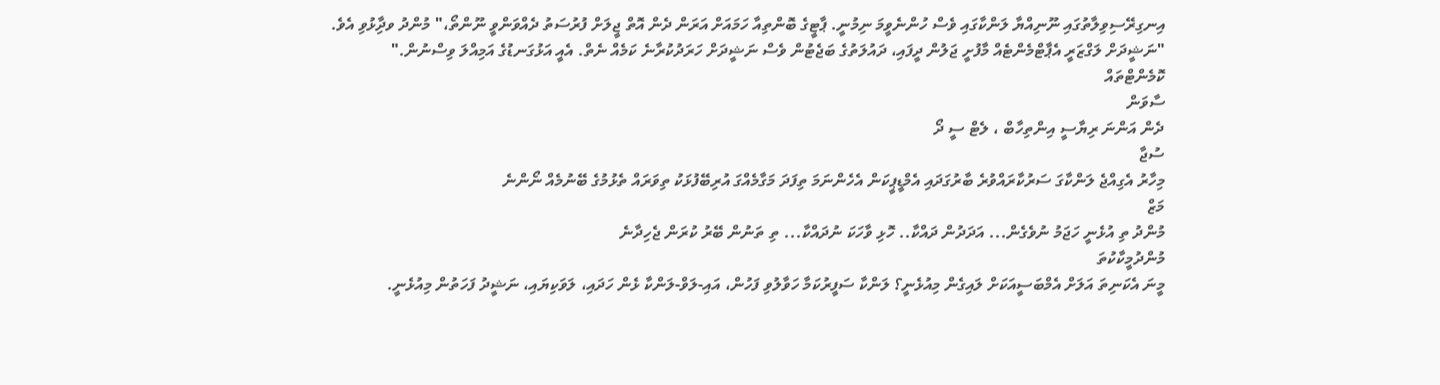އިނގިރޭސިވިލާތުގައި ނޫނިއްޔާ ލަންކާގައި ވެސް ހުންނެވީމަ ނިމުނީ. ޕާޓީގެ ބޮންތިއާ ހަމައަށް އަރަން ދެން އޮތް ޖީލަށް ފުރުސަތު ދެއްވަންވީ ނޫންތޯ،" މުންދު ވދިާޅުވި އެވެ.
"ނަޝީދަށް ލަގްޒަރީ އެޕާޓްމެންޓެއް މާފުށީ ޖަލުން ދީފައި، ދައުލަތުގެ ބަޖެޓުން ވެސް ނަޝީދަށް ހަރަދުކުރާނެ ކަމެއް ނެތް. އެއީ އަޅުގަނޑުގެ އަމިއްލަ ވިސްނުން."
ކޮމެންޓްތައް
ސާވަން
ދެން އަންނަ ރިޔާސީ އިންތިހާބް ، ލެޓް ސީ ދޯ
ސުޖާ
މިހާރު އެގިއްޖެ ލަންކާގަ ސަރުކާރައްވުރެ ބާރުގަދައި އެމްޑީޕީކަން އެހެންނަމަ ތިފަދަ މަގާމެއްގަ އުރިބޭފުޅަކު ތިވަރައް ތެޅުމުގެ ބޭނުމެއް ނޯންނެ
މަޒް
މުންދު ތި އުޅެނީ ހަޖަމު ނުވެގެން... އަދަދުން ދައްކާ.. ހޮޅި ވާހަކަ ނުދައްކާ... ތި ތަނުން ބޭރު ކުރަން ޖެހިދާނެ
މުންދުމީކާކުތަ
މީނަ އެކަނިތަ އަލަށް އެމްބަސީއަކަށް ލައިގެން މިއުޅެނީ؟ ލަންކާ ސަފީރުކަމާ ހަވާލުވި ފަހުން، އައި-ލަވް-ލަންކާ ޅެން ހަދައި، ލަވަކިޔައި، ނަޝީދު ފަހަތުން މިއުޅެނީ.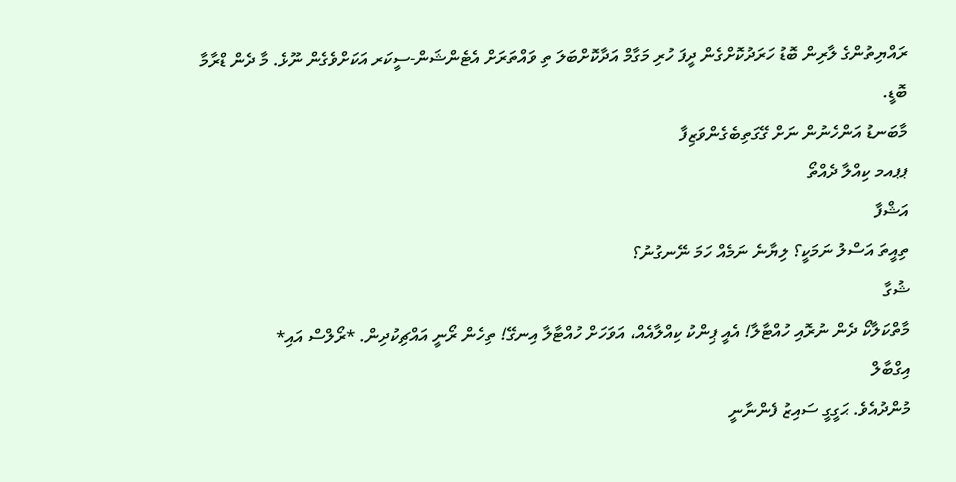ރައްޔިތުންގެ ލާރިން ބޮޑު ހަރަދުކޮށްގެން ދީފަ ހުރި މަގާމް އަދާކޮށްބަލަ ތި ވައްތަރަށް އެޓެންޝަން-ސީކަރ އަކަށްވެގެން ނޫޅެ. މާ ދެން ޑްރާމާ ބޮޑީ.
މާބަނޑު އަންހެނުން ނަށް ގޭގަތިބެގެންވަޒިފާ
ޕޕއމ ކިއްލާ ދެއްތޯ
އަޝްފާ
ތިއީތަ އަސްލު ނަމަކީ؟ ލިޔާނެ ނަމެއް ހަމަ ނޭނގުނު؟
ޝުގާ
މާތްކަލާކޯ ދެން ނުރޮއި ހުއްޓާލާ! އެއީ ޕިންކު ކިއްލާއެއް، އަވަހަށް ހުއްޓާލާ އިނގޭ! ތިހެން ރޯނީ އައްޗިކުދިން. *ރޯލްސް އައި*
އިގްބާލް
މުންދުއެވެ. ޙަގީގީ ސައިޒު ފެންނާނީ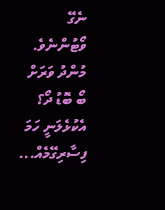ނެގޭ ވޯޓުންނެވެ.
މުންދު ވަރަށް ބޯ ބޮޑު ދޯ؟ އެކުޅެލަނީ ހަމަ ފިސާރިގޭމެއް...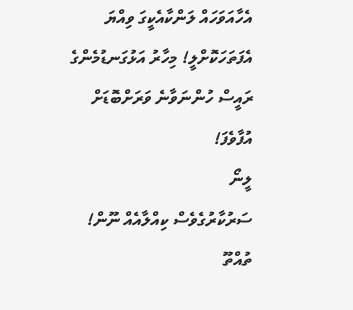އެހާއަވަހައް ލަންކާއެކީގަ ވިއްޔަ އެފަތަހަކޮށްލީ! މިހާރު އަޅުގަނޑުމެންގެ ރައީސް ހުންނަވާނެ ވަރަށްބޮޑަށް އުފާވެފަ!
ލީނޯ
ސަރުކާރުގެވެސް ކިއްލާއެއް ނޫން!
ތުއްތޫ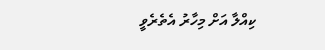ކިއްލާ އަށް މިހާރު އެތެރެވީ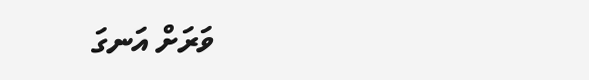ވަރަށް އަނގަ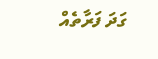ގަދަ ފަރާތެއް